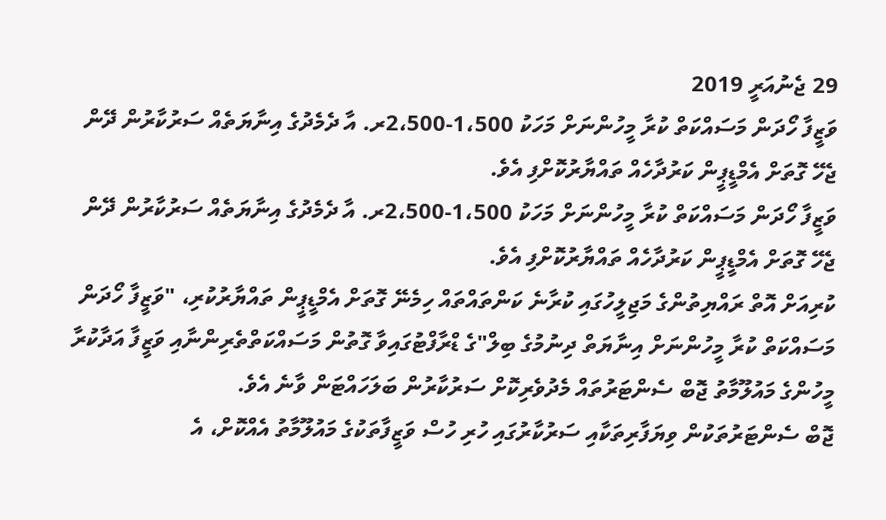29 ޖެނުއަރީ 2019
ވަޒީފާ ހޯދަން މަސައްކަތް ކުރާ މީހުންނަށް މަހަކު 1،500-2،500ރ. އާ ދެމެދުގެ އިނާޔަތެއް ސަރުކާރުން ދޭން ޖެހޭ ގޮތަށް އެމްޑީޕީން ކަރުދާހެއް ތައްޔާރުކޮށްފި އެވެ.
ވަޒީފާ ހޯދަން މަސައްކަތް ކުރާ މީހުންނަށް މަހަކު 1،500-2،500ރ. އާ ދެމެދުގެ އިނާޔަތެއް ސަރުކާރުން ދޭން ޖެހޭ ގޮތަށް އެމްޑީޕީން ކަރުދާހެއް ތައްޔާރުކޮށްފި އެވެ.
ކުރިއަށް އޮތް ރައްޔިތުންގެ މަޖިލީހުގައި ކުރާނެ ކަންތައްތައް ހިމެނޭ ގޮތަށް އެމްޑީޕީން ތައްޔާރުކުރި، "ވަޒީފާ ހޯދަން މަސައްކަތް ކުރާ މީހުންނަށް އިނާޔަތް ދިނުމުގެ ބިލް"ގެ ޑްރާފްޓުގައިވާ ގޮތުން މަސައްކަތްތެރިންނާއި ވަޒީފާ އަދާކުރާ މީހުންގެ މައުލޫމާތު ޖޮބް ސެންޓަރުތައް މެދުވެރިކޮށް ސަރުކާރުން ބަލަހައްޓަން ވާނެ އެވެ.
ޖޮބް ސެންޓަރުތަކުން ވިޔަފާރިތަކާއި ސަރުކާރުގައި ހުރި ހުސް ވަޒީފާތަކުގެ މައުލޫމާތު އެއްކޮށް، އެ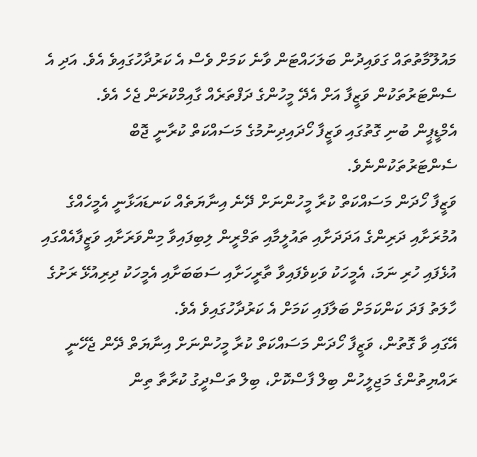މައުލޫމާތުތައް ގަވައިދުން ބަލަހައްޓަން ވާނެ ކަމަށް ވެސް އެ ކަރުދާހުގައިވެ އެވެ. އަދި އެ ސެންޓަރުތަކުން ވަޒީފާ އަށް އެދޭ މީހުންގެ ދަފްތަރެއް ގާއިމްކުރަން ޖެހެ އެވެ.
އެމްޑީޕީން ބުނި ގޮތުގައި ވަޒީފާ ހޯދައިދިނުމުގެ މަސައްކަތް ކުރާނީ ޖޮބް ސެންޓަރުތަކުންނެވެ.
ވަޒީފާ ހޯދަން މަސައްކަތް ކުރާ މީހުންނަށް ދޭނެ އިނާޔަތެއް ކަނޑައަޅާނީ އެމީހެއްގެ އުމުރަށާއި ދަރިންގެ އަދަދަށާއި ތައުލީމާއި ތަމްރީން ލިބިފައިވާ މިންވަރަށާއި ވަޒީފާއެއްގައި އުޅެފައި ހުރި ނަމަ، އެމީހަކު ވަކިވެފައިވާ ތާރީހަށާއި ސަބަބަށާއި އެމީހަކު ދިރިއުޅޭ ރަށުގެ ހާލަތު ފަދަ ކަންކަމަށް ބަލާފައި ކަމަށް އެ ކަރުދާހުގައިވެ އެވެ.
އޭގައި ވާ ގޮތުން، ވަޒީފާ ހޯދަން މަސައްކަތް ކުރާ މީހުންނަށް އިނާޔަތް ދޭން ޖެހޭނީ ރައްޔިތުންގެ މަޖިލީހުން ބިލް ފާސްކޮށް، ބިލް ތަސްދީގު ކުރާތާ ތިން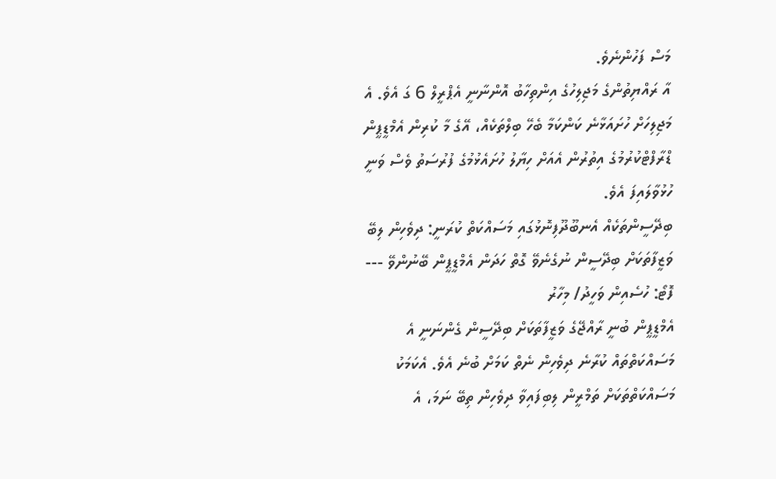މަސް ފަހުންނެވެ.
އާ ރައްޔިތުންގެ މަޖިލިހުގެ އިންތިހާބު އޮންނާނީ އެޕްރީލް 6 ގަ އެވެ. އެ މަޖިލިހަށް ހުށައަޅާނެ ކަންކަމާ ބެހޭ ބިލްތަކެއް، އޭގެ މާ ކުރިން އެމްޑީޕީން ޑްރާފްޓްކުރުމުގެ އިތުރުން އެއަށް ހިޔާލު ހުށައެޅުމުގެ ފުރުސަތު ވެސް ވަނީ ހުޅުވާލައިފަ އެވެ.
ބިދޭސީންތަކެއް އެނބޫދޫފިނޮޅުގައި މަސައްކަތް ކުރަނީ: ދިވެހިން ލިބޭ ވަޒީފާތަކަށް ބިދޭސީން ނުގެނެވޭ ގޮތް ހަދަން އެމްޑީޕީން ބޭނުންވޭ --- ފޮޓޯ: ހުސެއިން ވަހީދު/ މިހާރު
އެމްޑީޕީން ބުނީ ރާއްޖޭގެ ވަޒީފާތަކަށް ބިދޭސީން ގެންނަނީ އެ މަސައްކަތްތައް ކުރާނެ ދިވެހިން ނެތް ކަމަށް ބުނެ އެވެ. އެކަމަކު މަސައްކަތްތަކަށް ތަމްރީން ލިބިފައިވާ ދިވެހިން ތިބޭ ނަމަ، އެ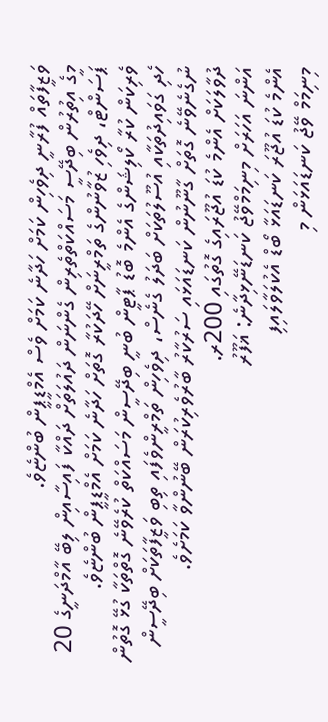ވަޒީފާތައް ފުރާނީ ދިވެހިން ކަމަށް ހަދާނެ ކަމަށް ވެސް އެމްޑީޕީން ބުންޏެވެ.
މީގެ އިތުރުން ބިދޭސީ މަސައްކަތްތެރިން ގެންނަން ދައުލަތަށް ދައްކާ ފައިސާއިން ލިބޭ އާމްދަނީގެ 20 ޕަސަންޓް، ދިވެހި ޒުވާނުންގެ ތަމްރީނަށް ހޭދަކުރާ ގޮތަށް ހަދާނެ ކަމަށް އެމްޑީޕީން ބުންޏެވެ.
ވެރިކަން ކުރާ ކޯލިޝަންގެ އެންމެ ބޮޑު ޕާޓީން ބުނީ ބިދޭސީން މަސައްކަތް ކުރެވޭނެ ގޮތްތަކާ ގުޅޭ ގޮތުން ހެދި ގަވައިދުތަކާއި އުސޫލުތަކަށް ބަދަލު ގެނެސް، ދިވެހިން ތަމްރީންވެފައި ތިބި ވަޒީފާތަކަށް ބިދޭސީން ނުގެނެވޭނެ ގޮތަށް ގާނޫނުން ކަނޑައަޅައި ސަރުކާރު ބާރުވެރިކުރަން ބޭނުންވާ ކަމަށެވެ.
ދުވާލަކަށް އެންމެ ކުޑަ އުޖޫރައިގެ ގޮތުގައި 200ރ.
އަންނަ އަހަރަށް މިނިމަމްވޭޖު ކަނޑަނޭޅިދާނެ: ޣަފޫރު
އެންމެ ކުޑަ އުޖޫރަ ކަނޑައަޅާ ބޯޑް އެކުލަވާލައިފި
މިނިމަމް ވޭޖު ކަނޑައަޅަން މި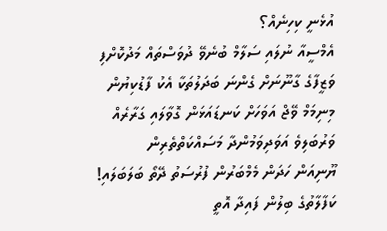އުޅެނީ ކިހިނެއް؟
އެމްސީއާ ނުލައި ސަލާމް ބުނެވޭ ދުވަސްތައް މަދުކޮށްފި
ވަޒީފާގެ ގާނޫނަށް ގެންނަ ބަދަލުތަކާ އެކު ފާޑުކިޔުން
މިނިމަމް ވޭޖް އަވަހަށް ކަނޑައަޅަން ގޮވާލައި ގަރާރެއް
ވަރުބަލިވެ އަވަދިވަމުންދާ މަސައްކަތްތެރިން
ޔޫނިއަން ހަދަން މެމްބަރުން ފުރުސަތު ދޭތޯ ބަލަބަލައި!
ކަފާލާތުގެ ބިލުން ފައިދާ އޮތީ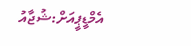އެމްޑީޕީއަށް:ޝުޖާއު